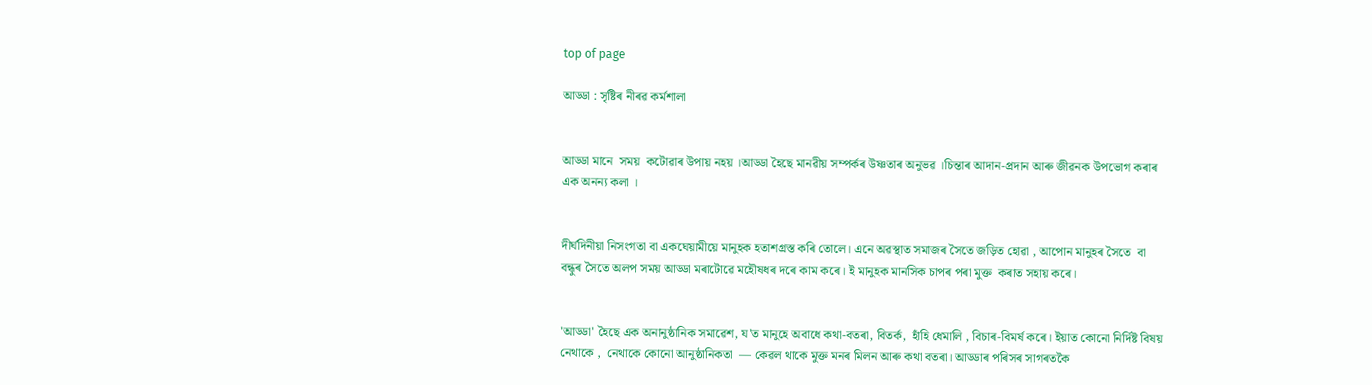top of page

আড্ডা : সৃষ্টিৰ নীৰৱ কৰ্মশালা


আড্ডা মানে  সময়  কটোৱাৰ উপায় নহয় ।আড্ডা হৈছে মানৱীয় সম্পৰ্কৰ উষ্ণতাৰ অনুভৱ ।চিন্তাৰ আদান-প্ৰদান আৰু জীৱনক উপভোগ কৰাৰ এক অনন্য কলা ।


দীৰ্ঘদিনীয়া নিসংগতা বা একঘেয়ামীয়ে মানুহক হতাশগ্ৰস্ত কৰি তোলে। এনে অৱস্থাত সমাজৰ সৈতে জড়িত হোৱা , আপোন মানুহৰ সৈতে  বা বন্ধুৰ সৈতে অলপ সময় আড্ডা মৰাটোৱে মহৌষধৰ দৰে কাম কৰে। ই মানুহক মানসিক চাপৰ পৰা মুক্ত  কৰাত সহায় কৰে।


'আড্ডা' হৈছে এক অনানুষ্ঠানিক সমাৱেশ, য'ত মানুহে অবাধে কথা-বতৰা, বিতৰ্ক,  হাঁহি ধেমালি , বিচাৰ-বিমৰ্ষ কৰে। ইয়াত কোনো নিৰ্দিষ্ট বিষয় নেথাকে ,  নেথাকে কোনো আনুষ্ঠানিকতা  — কেৱল থাকে মুক্ত মনৰ মিলন আৰু কথা বতৰা। আড্ডাৰ পৰিসৰ সাগৰতকৈ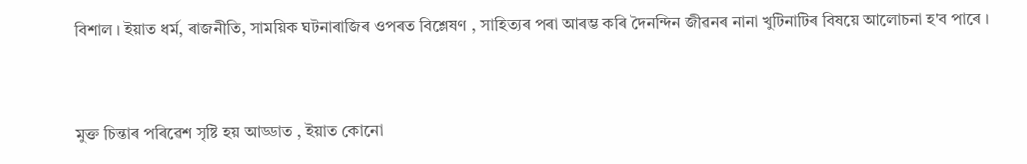বিশাল । ইয়াত ধৰ্ম, ৰাজনীতি, সাময়িক ঘটনাৰাজিৰ ওপৰত বিশ্লেষণ , সাহিত্যৰ পৰা আৰম্ভ কৰি দৈনন্দিন জীৱনৰ নানা খুটিনাটিৰ বিষয়ে আলোচনা হ'ব পাৰে ।


মুক্ত চিন্তাৰ পৰিৱেশ সৃষ্টি হয় আড্ডাত , ইয়াত কোনো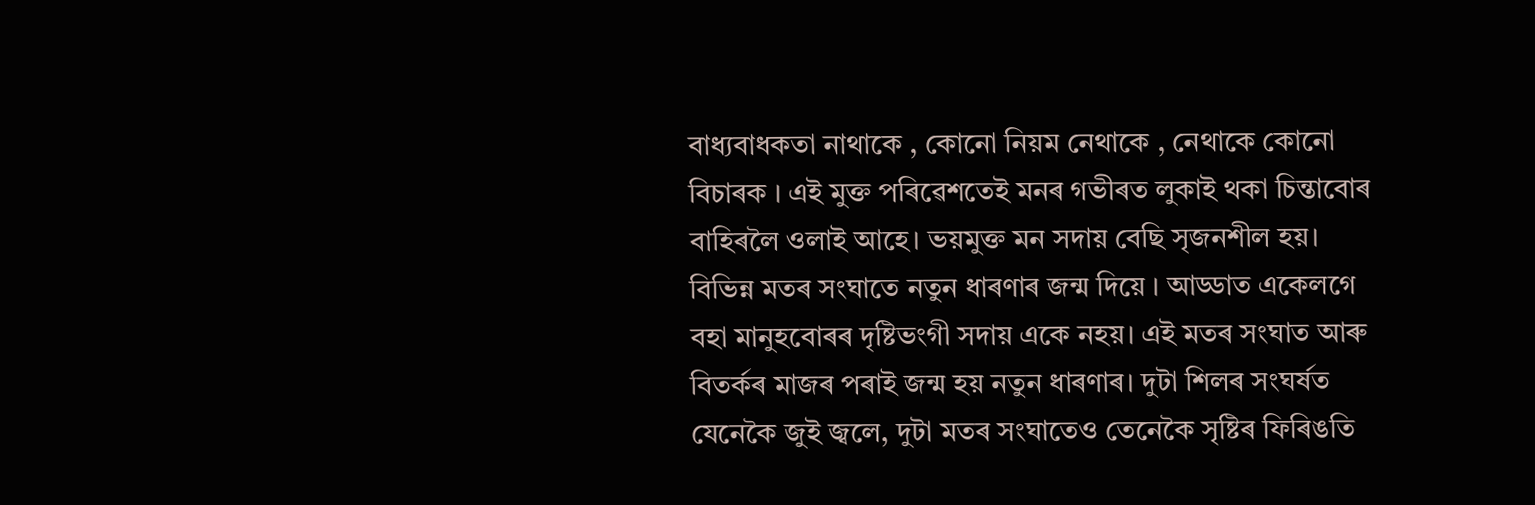বাধ্যবাধকতা নাথাকে , কোনো নিয়ম নেথাকে , নেথাকে কোনো বিচাৰক । এই মুক্ত পৰিৱেশতেই মনৰ গভীৰত লুকাই থকা চিন্তাবোৰ বাহিৰলৈ ওলাই আহে। ভয়মুক্ত মন সদায় বেছি সৃজনশীল হয়। বিভিন্ন মতৰ সংঘাতে নতুন ধাৰণাৰ জন্ম দিয়ে । আড্ডাত একেলগে বহা মানুহবোৰৰ দৃষ্টিভংগী সদায় একে নহয়। এই মতৰ সংঘাত আৰু বিতৰ্কৰ মাজৰ পৰাই জন্ম হয় নতুন ধাৰণাৰ। দুটা শিলৰ সংঘৰ্ষত যেনেকৈ জুই জ্বলে, দুটা মতৰ সংঘাতেও তেনেকৈ সৃষ্টিৰ ফিৰিঙতি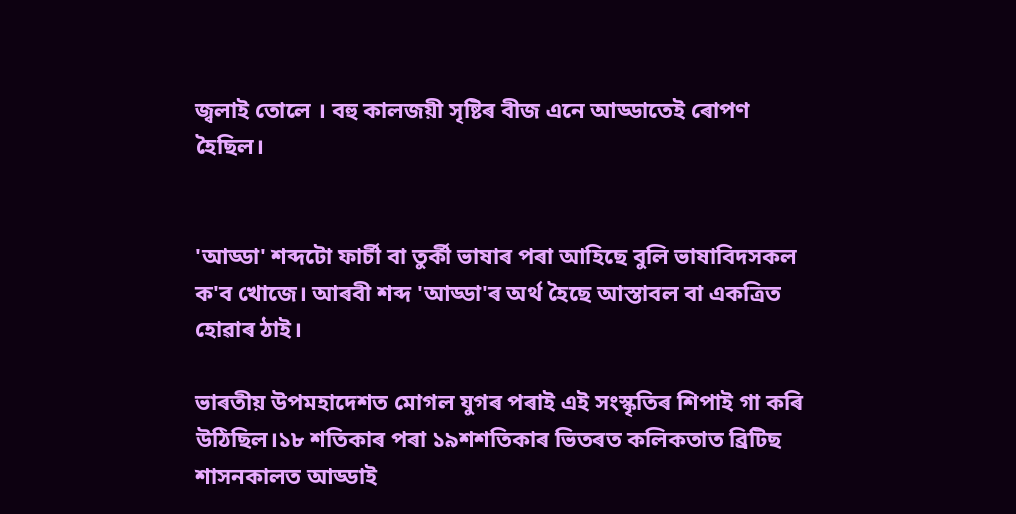জ্বলাই তোলে । বহু কালজয়ী সৃষ্টিৰ বীজ এনে আড্ডাতেই ৰোপণ হৈছিল।


'আড্ডা' শব্দটো ফাৰ্চী বা তুৰ্কী ভাষাৰ পৰা আহিছে বুলি ভাষাবিদসকল ক'ব খোজে। আৰবী শব্দ 'আড্ডা'ৰ অৰ্থ হৈছে আস্তাবল বা একত্ৰিত হোৱাৰ ঠাই।

ভাৰতীয় উপমহাদেশত মোগল যুগৰ পৰাই এই সংস্কৃতিৰ শিপাই গা কৰি উঠিছিল।১৮ শতিকাৰ পৰা ১৯শশতিকাৰ ভিতৰত কলিকতাত ব্ৰিটিছ শাসনকালত আড্ডাই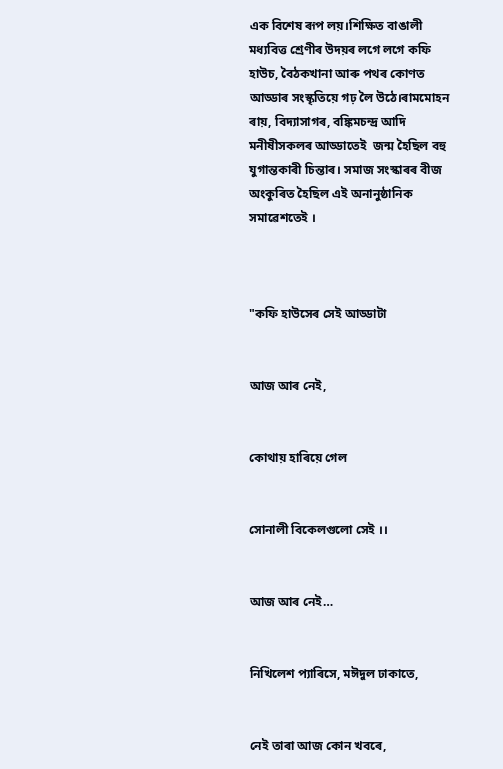এক বিশেষ ৰূপ লয়।শিক্ষিত বাঙালী মধ্যবিত্ত শ্ৰেণীৰ উদয়ৰ লগে লগে কফি হাউচ, বৈঠকখানা আৰু পথৰ কোণত আড্ডাৰ সংস্কৃতিয়ে গঢ় লৈ উঠে।ৰামমোহন ৰায়, বিদ্যাসাগৰ, বঙ্কিমচন্দ্ৰ আদি মনীষীসকলৰ আড্ডাতেই  জন্ম হৈছিল বহু যুগান্তকাৰী চিন্তাৰ। সমাজ সংস্কাৰৰ বীজ  অংকুৰিত হৈছিল এই অনানুষ্ঠানিক সমাৱেশতেই ।



"কফি হাউসেৰ সেই আড্ডাটা


আজ আৰ নেই,


কোথায় হাৰিয়ে গেল


সোনালী বিকেলগুলো সেই ।।


আজ আৰ নেই…


নিখিলেশ প্যাৰিসে, মঈদুল ঢাকাতে,


নেই তাৰা আজ কোন খবৰে,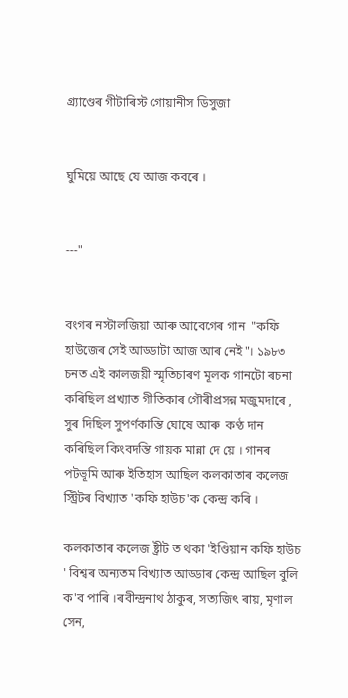গ্র্যাণ্ডেৰ গীটাৰিস্ট গোয়ানীস ডিসুজা


ঘুমিয়ে আছে যে আজ কবৰে ।


---"


বংগৰ নস্টালজিয়া আৰু আবেগেৰ গান  "কফি হাউজেৰ সেই আড্ডাটা আজ আৰ নেই"। ১৯৮৩ চনত এই কালজয়ী স্মৃতিচাৰণ মূলক গানটো ৰচনা কৰিছিল প্ৰখ্যাত গীতিকাৰ গৌৰীপ্রসন্ন মজুমদাৰে , সুৰ দিছিল সুপর্ণকান্তি ঘোষে আৰু  কণ্ঠ দান কৰিছিল কিংবদন্তি গায়ক মান্না দে য়ে । গানৰ পটভূমি আৰু ইতিহাস আছিল কলকাতাৰ কলেজ স্ট্রিটৰ বিখ্যাত 'কফি হাউচ'ক কেন্দ্র কৰি ।

কলকাতাৰ কলেজ ষ্ট্ৰীট ত থকা 'ইণ্ডিয়ান কফি হাউচ ' বিশ্বৰ অন্যতম বিখ্যাত আড্ডাৰ কেন্দ্ৰ আছিল বুলি ক'ব পাৰি ।ৰবীন্দ্ৰনাথ ঠাকুৰ, সত্যজিৎ ৰায়, মৃণাল সেন,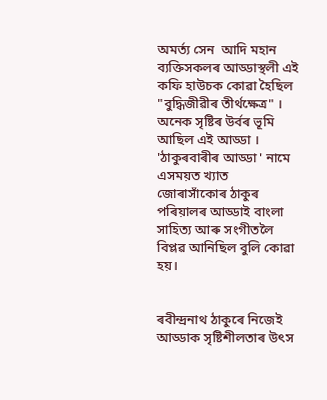অমৰ্ত্য সেন  আদি মহান ব্যক্তিসকলৰ আড্ডাস্থলী এই কফি হাউচক কোৱা হৈছিল "বুদ্ধিজীৱীৰ তীৰ্থক্ষেত্ৰ" । অনেক সৃষ্টিৰ উৰ্বৰ ভূমি আছিল এই আড্ডা । 'ঠাকুৰবাৰীৰ আড্ডা ' নামে এসময়ত খ্যাত জোৰাসাঁকোৰ ঠাকুৰ পৰিয়ালৰ আড্ডাই বাংলা সাহিত্য আৰু সংগীতলৈ বিপ্লৱ আনিছিল বুলি কোৱা হয়।


ৰবীন্দ্ৰনাথ ঠাকুৰে নিজেই আড্ডাক সৃষ্টিশীলতাৰ উৎস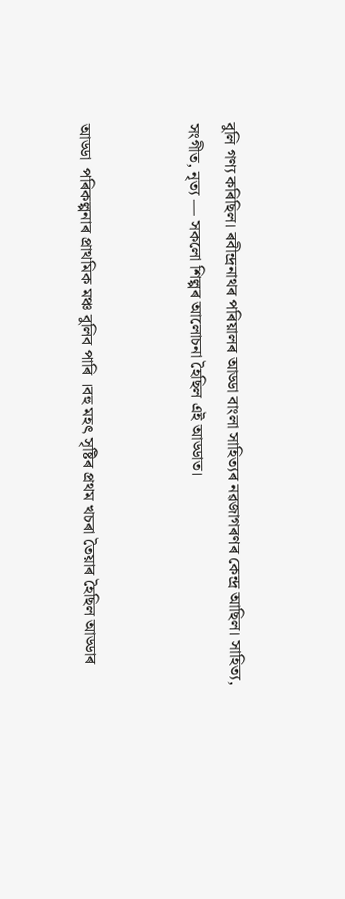বুলি গণ্য কৰিছিল। ৰবীন্দ্ৰনাথৰ পৰিয়ালৰ আড্ডা বাংলা সাহিত্যৰ নৱজাগৰণৰ কেন্দ্ৰ আছিল। সাহিত্য, সংগীত, নৃত্য — সকলো শিল্পৰ আলোচনা হৈছিল এই আড্ডাত।


আড্ডা  পৰিকল্পনাৰ প্ৰাথমিক মঞ্চ বুলিব পাৰি ।বহু মহৎ সৃষ্টিৰ প্ৰথম খচৰা তৈয়াৰ হৈছিল আড্ডাৰ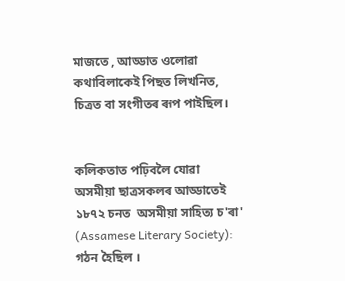মাজতে , আড্ডাত ওলোৱা কথাবিলাকেই পিছত লিখনিত, চিত্ৰত বা সংগীতৰ ৰূপ পাইছিল।


কলিকতাত পঢ়িবলৈ যোৱা অসমীয়া ছাত্ৰসকলৰ আড্ডাতেই ১৮৭২ চনত  অসমীয়া সাহিত্য চ'ৰা' (Assamese Literary Society):  গঠন হৈছিল ।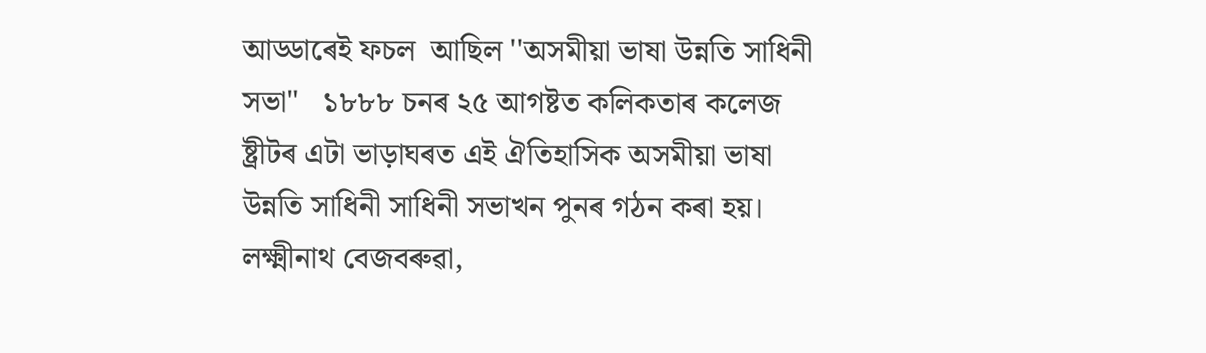আড্ডাৰেই ফচল  আছিল ''অসমীয়া ভাষা উন্নতি সাধিনী সভা"   ১৮৮৮ চনৰ ২৫ আগষ্টত কলিকতাৰ কলেজ ষ্ট্ৰীটৰ এটা ভাড়াঘৰত এই ঐতিহাসিক অসমীয়া ভাষা উন্নতি সাধিনী সাধিনী সভাখন পুনৰ গঠন কৰা হয়। লক্ষ্মীনাথ বেজবৰুৱা,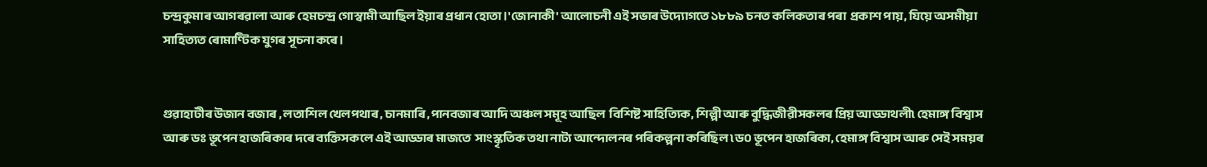চন্দ্ৰকুমাৰ আগৰৱালা আৰু হেমচন্দ্ৰ গোস্বামী আছিল ইয়াৰ প্ৰধান হোতা।'জোনাকী' আলোচনী এই সভাৰ উদ্যোগতে ১৮৮৯ চনত কলিকতাৰ পৰা  প্ৰকাশ পায়, যিয়ে অসমীয়া সাহিত্যত ৰোমাণ্টিক যুগৰ সূচনা কৰে।


গুৱাহাটীৰ উজান বজাৰ , লতাশিল খেলপথাৰ , চানমাৰি ,পানবজাৰ আদি অঞ্চল সমূহ আছিল  বিশিষ্ট সাহিত্যিক, শিল্পী আৰু বুদ্ধিজীৱীসকলৰ প্ৰিয় আড্ডাথলী৷ হেমাঙ্গ বিশ্বাস আৰু ডঃ ভূপেন হাজৰিকাৰ দৰে ব্যক্তিসকলে এই আড্ডাৰ মাজতে  সাংস্কৃতিক তথা নাট্য আন্দোলনৰ পৰিকল্পনা কৰিছিল ৷ ড০ ভূপেন হাজৰিকা, হেমাঙ্গ বিশ্বাস আৰু সেই সময়ৰ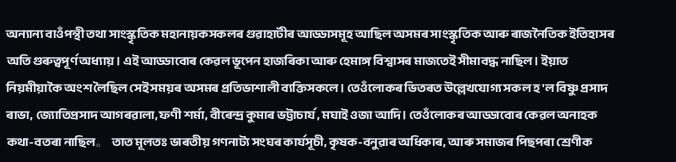অন্যান্য বাওঁপন্থী তথা সাংস্কৃতিক মহানায়কসকলৰ গুৱাহাটীৰ আড্ডাসমূহ আছিল অসমৰ সাংস্কৃতিক আৰু ৰাজনৈতিক ইতিহাসৰ অতি গুৰুত্বপূৰ্ণ অধ্যায়। এই আড্ডাবোৰ কেৱল ভূপেন হাজৰিকা আৰু হেমাঙ্গ বিশ্বাসৰ মাজতেই সীমাবদ্ধ নাছিল। ইয়াত নিয়মীয়াকৈ অংশ লৈছিল সেই সময়ৰ অসমৰ প্ৰতিভাশালী ব্যক্তিসকলে । তেওঁলোকৰ ভিতৰত উল্লেখযোগ্য সকল হ'ল বিষ্ণু প্ৰসাদ ৰাভা, জ্যোতিপ্ৰসাদ আগৰৱালা, ফণী শৰ্মা, বীৰেন্দ্ৰ কুমাৰ ভট্টাচাৰ্য , মঘাই ওজা আদি। তেওঁলোকৰ আড্ডাবোৰ কেৱল অনাহক কথা-বতৰা নাছিল。 তাত মূলতঃ ভাৰতীয় গণনাট্য সংঘৰ কাৰ্যসূচী, কৃষক-বনুৱাৰ অধিকাৰ, আৰু সমাজৰ পিছপৰা শ্ৰেণীক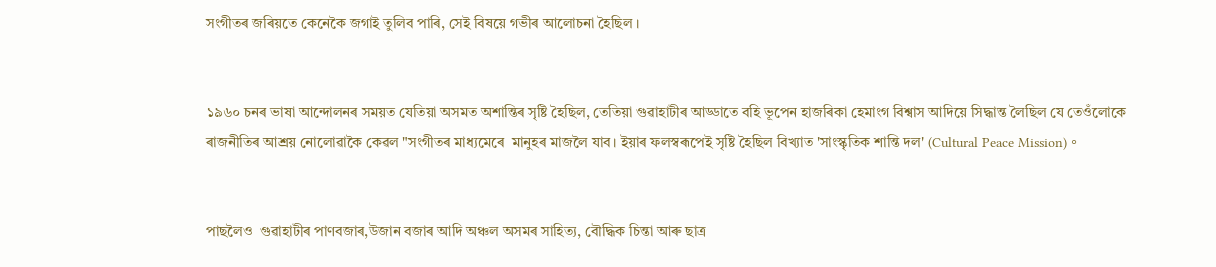সংগীতৰ জৰিয়তে কেনেকৈ জগাই তুলিব পাৰি, সেই বিষয়ে গভীৰ আলোচনা হৈছিল ।


১৯৬০ চনৰ ভাষা আন্দোলনৰ সময়ত যেতিয়া অসমত অশান্তিৰ সৃষ্টি হৈছিল, তেতিয়া গুৱাহাটীৰ আড্ডাতে বহি ভূপেন হাজৰিকা হেমাংগ বিশ্বাস আদিয়ে সিদ্ধান্ত লৈছিল যে তেওঁলোকে ৰাজনীতিৰ আশ্ৰয় নোলোৱাকৈ কেৱল "সংগীতৰ মাধ্যমেৰে  মানুহৰ মাজলৈ যাব। ইয়াৰ ফলস্বৰূপেই সৃষ্টি হৈছিল বিখ্যাত 'সাংস্কৃতিক শান্তি দল' (Cultural Peace Mission)。


পাছলৈও  গুৱাহাটীৰ পাণবজাৰ,উজান বজাৰ আদি অঞ্চল অসমৰ সাহিত্য, বৌদ্ধিক চিন্তা আৰু ছাত্ৰ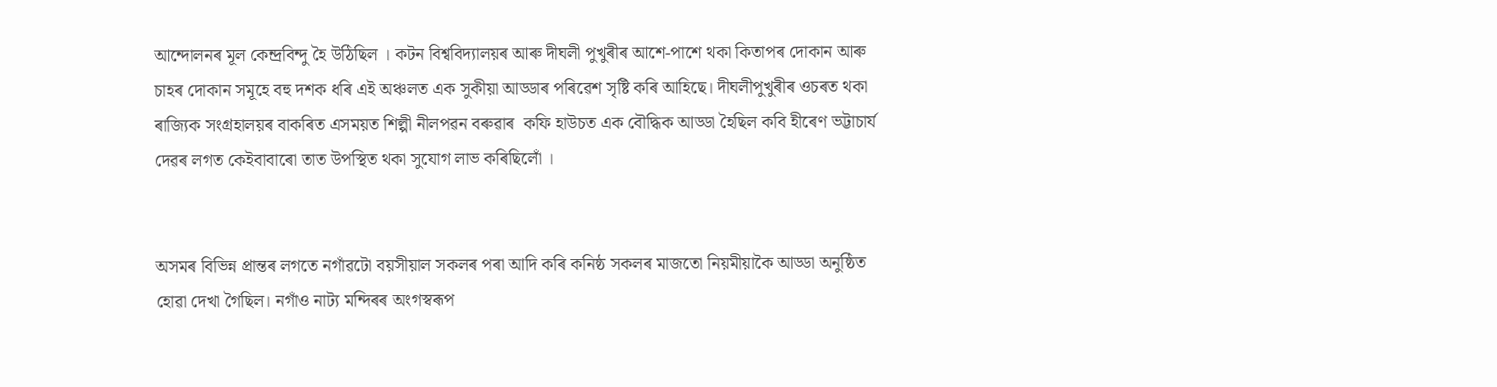আন্দোলনৰ মূল কেন্দ্ৰবিন্দু হৈ উঠিছিল । কটন বিশ্ববিদ্যালয়ৰ আৰু দীঘলী পুখুৰীৰ আশে-পাশে থকা কিতাপৰ দোকান আৰু চাহৰ দোকান সমূহে বহু দশক ধৰি এই অঞ্চলত এক সুকীয়া আড্ডাৰ পৰিৱেশ সৃষ্টি কৰি আহিছে। দীঘলীপুখুৰীৰ ওচৰত থকা ৰাজ্যিক সংগ্ৰহালয়ৰ বাকৰিত এসময়ত শিল্পী নীলপৱন বৰুৱাৰ  কফি হাউচত এক বৌদ্ধিক আড্ডা হৈছিল কবি হীৰেণ ভট্টাচাৰ্য দেৱৰ লগত কেইবাবাৰো তাত উপস্থিত থকা সুযোগ লাভ কৰিছিলোঁ ।


অসমৰ বিভিন্ন প্ৰান্তৰ লগতে নগাঁৱটো বয়সীয়াল সকলৰ পৰা আদি কৰি কনিষ্ঠ সকলৰ মাজতো নিয়মীয়াকৈ আড্ডা অনুষ্ঠিত হোৱা দেখা গৈছিল। নগাঁও নাট্য মন্দিৰৰ অংগস্বৰূপ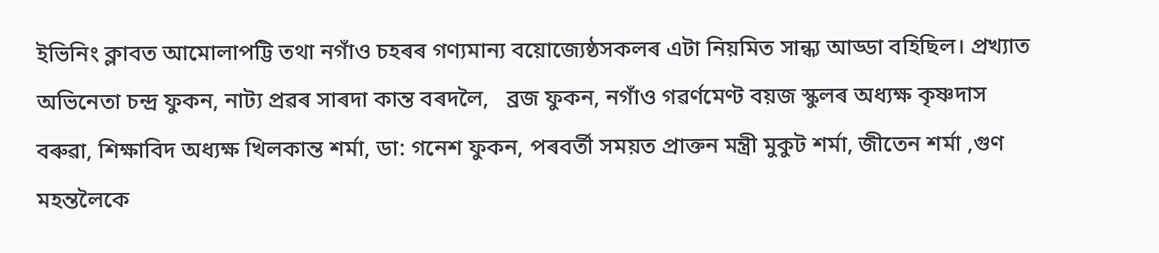ইভিনিং ক্লাবত আমোলাপট্টি তথা নগাঁও চহৰৰ গণ্যমান্য বয়োজ্যেষ্ঠসকলৰ এটা নিয়মিত সান্ধ্য আড্ডা বহিছিল। প্ৰখ্যাত অভিনেতা চন্দ্ৰ ফুকন, নাট্য প্ৰৱৰ সাৰদা কান্ত বৰদলৈ,   ব্ৰজ ফুকন, নগাঁও গৱৰ্ণমেণ্ট বয়জ স্কুলৰ অধ্যক্ষ কৃষ্ণদাস বৰুৱা, শিক্ষাবিদ অধ্যক্ষ খিলকান্ত শৰ্মা, ডা: গনেশ ফুকন, পৰবৰ্তী সময়ত প্ৰাক্তন মন্ত্ৰী মুকুট শৰ্মা, জীতেন শৰ্মা ,গুণ মহন্তলৈকে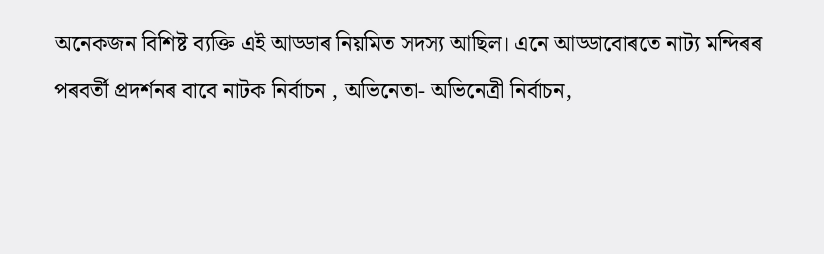অনেকজন বিশিষ্ট ব্যক্তি এই আড্ডাৰ নিয়মিত সদস্য আছিল। এনে আড্ডাবোৰতে নাট্য মন্দিৰৰ পৰবৰ্তী প্ৰদৰ্শনৰ বাবে নাটক নিৰ্বাচন , অভিনেতা- অভিনেত্ৰী নিৰ্বাচন,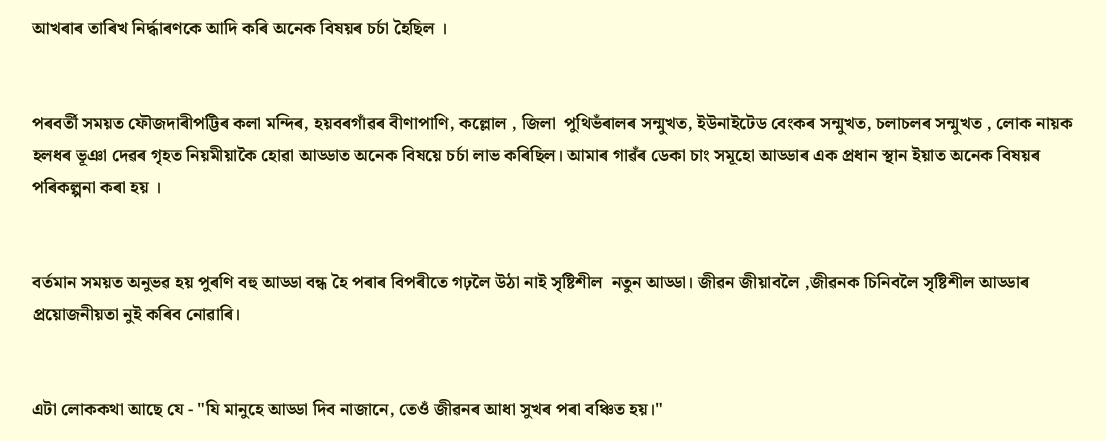আখৰাৰ তাৰিখ নিৰ্দ্ধাৰণকে আদি কৰি অনেক বিষয়ৰ চৰ্চা হৈছিল ।


পৰবৰ্তী সময়ত ফৌজদাৰীপট্টিৰ কলা মন্দিৰ, হয়বৰগাঁৱৰ বীণাপাণি, কল্লোল , জিলা  পুথিভঁৰালৰ সন্মুখত, ইউনাইটেড বেংকৰ সন্মুখত, চলাচলৰ সন্মুখত , লোক নায়ক হলধৰ ভূঞা দেৱৰ গৃহত নিয়মীয়াকৈ হোৱা আড্ডাত অনেক বিষয়ে চৰ্চা লাভ কৰিছিল। আমাৰ গাৱঁৰ ডেকা চাং সমূহো আড্ডাৰ এক প্ৰধান স্থান ইয়াত অনেক বিষয়ৰ পৰিকল্পনা কৰা হয় ।


বৰ্তমান সময়ত অনুভৱ হয় পুৰণি বহু আড্ডা বন্ধ হৈ পৰাৰ বিপৰীতে গঢ়লৈ উঠা নাই সৃষ্টিশীল  নতুন আড্ডা। জীৱন জীয়াবলৈ ,জীৱনক চিনিবলৈ সৃষ্টিশীল আড্ডাৰ প্ৰয়োজনীয়তা নুই কৰিব নোৱাৰি।


এটা লোককথা আছে যে - "যি মানুহে আড্ডা দিব নাজানে, তেওঁ জীৱনৰ আধা সুখৰ পৰা বঞ্চিত হয়।"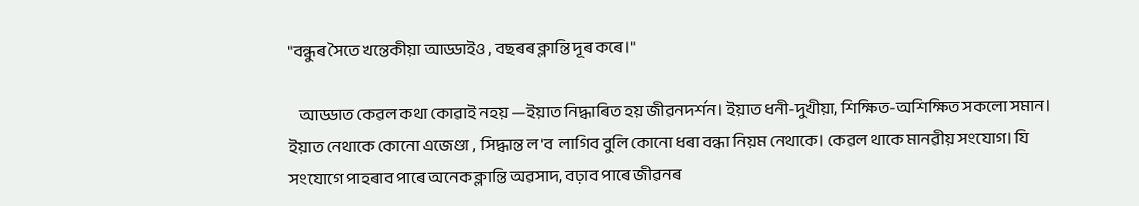"বন্ধুৰ সৈতে খন্তেকীয়া আড্ডাইও , বছৰৰ ক্লান্তি দূৰ কৰে।"

    আড্ডাত কেৱল কথা কোৱাই নহয় —ইয়াত নিদ্ধাৰিত হয় জীৱনদৰ্শন। ইয়াত ধনী-দুখীয়া, শিক্ষিত-অশিক্ষিত সকলো সমান। ইয়াত নেথাকে কোনো এজেণ্ডা ,  সিদ্ধান্ত ল'ব  লাগিব বুলি কোনো ধৰা বন্ধা নিয়ম নেথাকে। কেৱল থাকে মানৱীয় সংযোগ। যি সংযোগে পাহৰাব পাৰে অনেক ক্লান্তি অৱসাদ, বঢ়াব পাৰে জীৱনৰ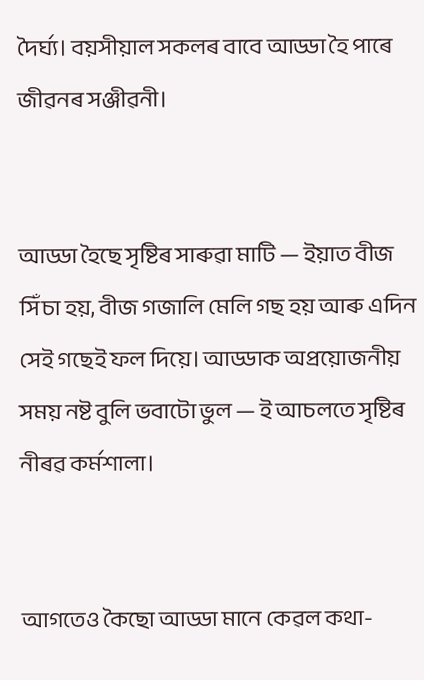দৈৰ্ঘ্য। বয়সীয়াল সকলৰ বাবে আড্ডা হৈ পাৰে জীৱনৰ সঞ্জীৱনী।


আড্ডা হৈছে সৃষ্টিৰ সাৰুৱা মাটি — ইয়াত বীজ সিঁচা হয়, বীজ গজালি মেলি গছ হয় আৰু এদিন সেই গছেই ফল দিয়ে। আড্ডাক অপ্ৰয়োজনীয় সময় নষ্ট বুলি ভবাটো ভুল — ই আচলতে সৃষ্টিৰ নীৰৱ কৰ্মশালা।


আগতেও কৈছো আড্ডা মানে কেৱল কথা-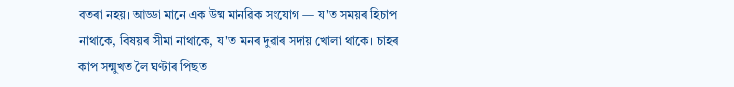বতৰা নহয়। আড্ডা মানে এক উষ্ম মানৱিক সংযোগ — য'ত সময়ৰ হিচাপ নাথাকে, বিষয়ৰ সীমা নাথাকে, য'ত মনৰ দুৱাৰ সদায় খোলা থাকে। চাহৰ কাপ সন্মুখত লৈ ঘণ্টাৰ পিছত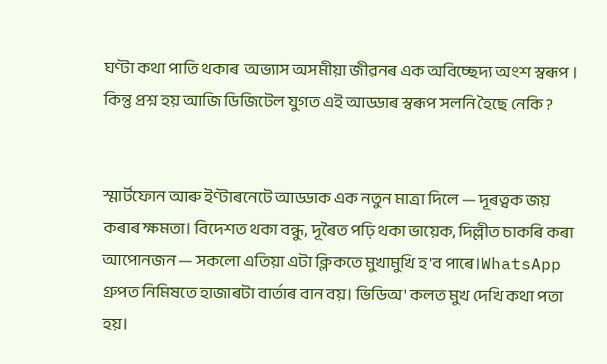ঘণ্টা কথা পাতি থকাৰ  অভ্যাস অসমীয়া জীৱনৰ এক অবিচ্ছেদ্য অংশ স্বৰূপ । কিন্তু প্ৰশ্ন হয় আজি ডিজিটেল যুগত এই আড্ডাৰ স্বৰূপ সলনি হৈছে নেকি ?


স্মাৰ্টফোন আৰু ইণ্টাৰনেটে আড্ডাক এক নতুন মাত্ৰা দিলে — দূৰত্বক জয় কৰাৰ ক্ষমতা। বিদেশত থকা বন্ধু, দূৰৈত পঢ়ি থকা ভায়েক, দিল্লীত চাকৰি কৰা আপোনজন — সকলো এতিয়া এটা ক্লিকতে মুখামুখি হ'ব পাৰে।WhatsApp গ্ৰুপত নিমিষতে হাজাৰটা বাৰ্তাৰ বান বয়। ভিডিঅ' কলত মুখ দেখি কথা পতা হয়।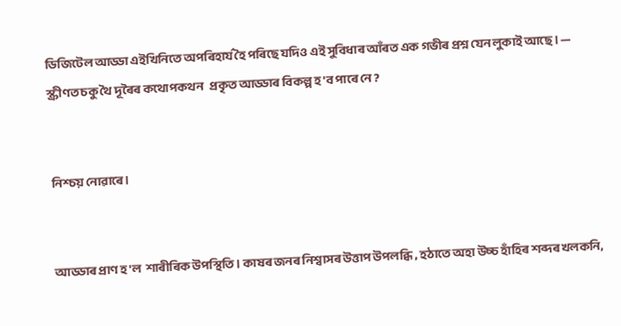ডিজিটেল আড্ডা এইখিনিতে অপৰিহাৰ্য হৈ পৰিছে যদিও এই সুবিধাৰ আঁৰত এক গভীৰ প্ৰশ্ন যেন লুকাই আছে । —  স্ক্ৰীণত চকু থৈ দূৰৈৰ কথোপকথন   প্ৰকৃত আড্ডাৰ বিকল্প হ'ব পাৰে নে ?


নিশ্চয় নোৱাৰে।


আড্ডাৰ প্ৰাণ হ'ল  শাৰীৰিক উপস্থিতি। কাষৰ জনৰ নিশ্বাসৰ উত্তাপ উপলব্ধি , হঠাতে অহা উচ্চ হাঁহিৰ শব্দৰ খলকনি,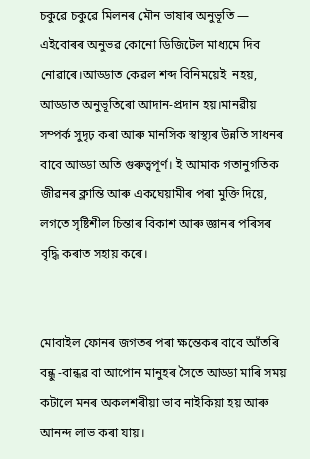চকুৱে চকুৱে মিলনৰ মৌন ভাষাৰ অনুভূতি — এইবোৰৰ অনুভৱ কোনো ডিজিটেল মাধ্যমে দিব নোৱাৰে।আড্ডাত কেৱল শব্দ বিনিময়েই  নহয়, আড্ডাত অনুভূতিৰো আদান-প্ৰদান হয়।মানৱীয় সম্পৰ্ক সুদৃঢ় কৰা আৰু মানসিক স্বাস্থ্যৰ উন্নতি সাধনৰ বাবে আড্ডা অতি গুৰুত্বপূৰ্ণ। ই আমাক গতানুগতিক জীৱনৰ ক্লান্তি আৰু একঘেয়ামীৰ পৰা মুক্তি দিয়ে, লগতে সৃষ্টিশীল চিন্তাৰ বিকাশ আৰু জ্ঞানৰ পৰিসৰ বৃদ্ধি কৰাত সহায় কৰে।


মোবাইল ফোনৰ জগতৰ পৰা ক্ষন্তেকৰ বাবে আঁতৰি বন্ধু -বান্ধৱ বা আপোন মানুহৰ সৈতে আড্ডা মাৰি সময় কটালে মনৰ অকলশৰীয়া ভাব নাইকিয়া হয় আৰু আনন্দ লাভ কৰা যায়।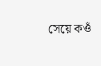সেয়ে কওঁ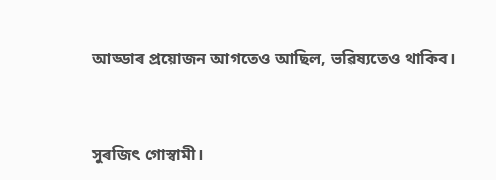আড্ডাৰ প্ৰয়োজন আগতেও আছিল, ভৱিষ্যতেও থাকিব।



সুৰজিৎ গোস্বামী।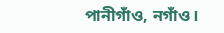পানীগাঁও, নগাঁও।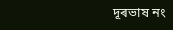দূৰভাষ নং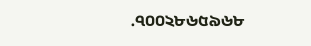.৭০০২৮৬৫৯৬৮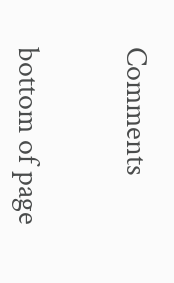Comments


bottom of page